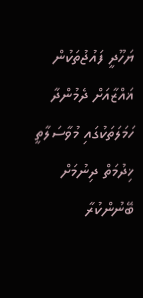ޔަހޫދީ ފައުޖުތަކުން ޣައްޒާއަށް ދެމުންދާ ހަމަލަތަކުގައި މުވާސަލާތީ ޚިދުމަތް ދިނުމަށް ބޭނުންކުރާ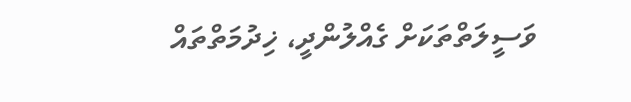ވަސީލަތްތަކަށް ގެއްލުންދީ، ޚިދުމަތްތައް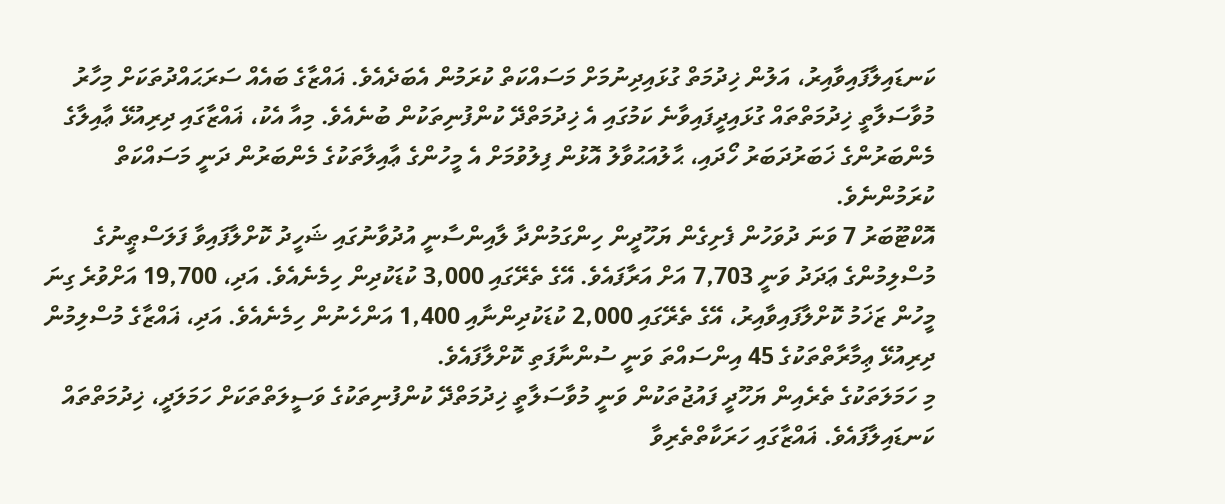ކަނޑައިލާފައިވާއިރު، އަލުން ޚިދުމަތް ގުޅައިދިނުމަށް މަސައްކަތް ކުރަމުން އެބަދެއެވެ. ޣައްޒާގެ ބައެއް ސަރަޙައްދުތަކަށް މިހާރު މުވާސަލާތީ ޚިދުމަތްތައް ގުޅައިދީފައިވާނެ ކަމުގައި އެ ޚިދުމަތްދޭ ކުންފުނިތަކުން ބުނެއެވެ. މިއާ އެކު، ޣައްޒާގައި ދިރިއުޅޭ ޢާއިލާގެ މެންބަރުންގެ ޚަބަރުދަބަރު ހޯދައި، ޙާލުއަޙުވާލު އޮޅުން ފިލުވުމަށް އެ މީހުންގެ ޢާއިލާތަކުގެ މެންބަރުން ދަނީ މަސައްކަތް ކުރަމުންނެވެ.
އޮކްޓޫބަރު 7 ވަނަ ދުވަހުން ފެށިގެން ޔަހޫދީން ހިންގަމުންދާ ލާއިންސާނީ އުދުވާނުގައި ޝަހީދު ކޮށްލާފައިވާ ފަލަސްޠީނުގެ މުސްލިމުންގެ ޢަދަދު ވަނީ 7,703 އަށް އަރާފައެވެ. އޭގެ ތެރޭގައި 3,000 ކުޑަކުދިން ހިމެނެއެވެ. އަދި، 19,700 އަށްވުރެ ގިނަ މީހުން ޒަޚަމު ކޮށްލާފައިވާއިރު، އޭގެ ތެރޭގައި 2,000 ކުޑަކުދިންނާއި 1,400 އަންހެނުން ހިމެނެއެވެ. އަދި، ޣައްޒާގެ މުސްލިމުން ދިރިއުޅޭ ޢިމާރާތްތަކުގެ 45 އިންސައްތަ ވަނީ ސުންނާފަތި ކޮށްލާފައެވެ.
މި ހަމަލަތަކުގެ ތެރެއިން ޔަހޫދީ ފައުޖުތަކުން ވަނީ މުވާސަލާތީ ޚިދުމަތްދޭ ކުންފުނިތަކުގެ ވަސީލަތްތަކަށް ހަމަލަދީ، ޚިދުމަތްތައް ކަނޑައިލާފައެވެ. ޣައްޒާގައި ހަރަކާތްތެރިވާ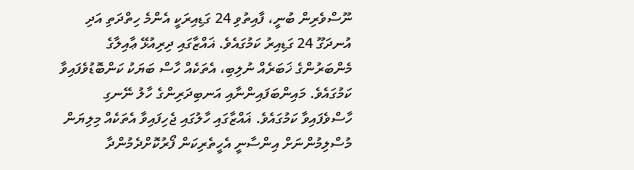ނޫސްވެރިން ބުނީ، ފާއިތުވި 24 ގަޑިއިރަކީ އެންމެ ހިތްދަތި އަދި އުނދަގޫ 24 ގަޑިއިރު ކަމުގައެވެ. ޣައްޒާގައި ދިރިއުޅޭ ޢާއިލާގެ މެންބަރުންގެ ޚަބަރެއް ނުލިބި، އެތަކެއް ހާސް ބަޔަކު ކަންބޮޑުވެފައިވާ ކަމުގައެވެ. މައިންބަފައިންނާއި އަނބިދަރިންގެ ހާލު ނޭނގި ހާސްވެފައިވާ ކަމުގައެވެ. ޣައްޒާގައި ހާލުގައި ޖެހިފައިވާ އެތަކެއް މިލިޔަން މުސްލިމުންނަށް އިންސާނީ އެހީތެރިކަން ފޯރުކޮށްދެމުންދާ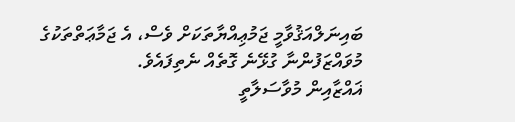ބައިނަލްއަޤުވާމީ ޖަމުޢިއްޔާތަކަށް ވެސް، އެ ޖަމާޢަތްތަކުގެ މުވައްޒަފުންނާ ގުޅޭނެ ގޮތެއް ނެތިފައެވެ.
ޣައްޒާއިން މުވާސަލާތީ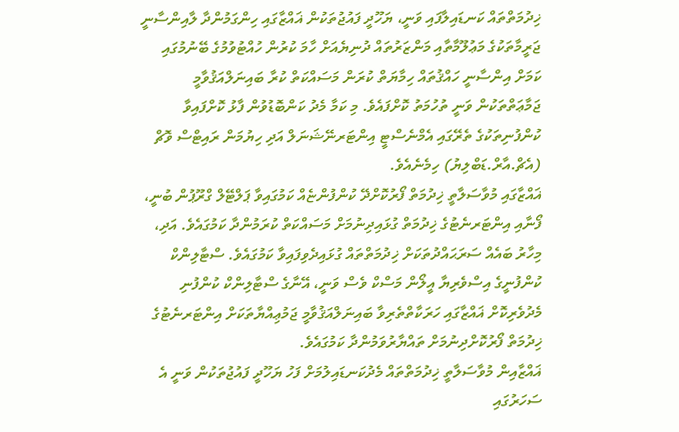ޚިދުމަތްތައް ކަނޑައިލާފައި ވަނީ، ޔަހޫދީ ފައުޖުތަކުން ޣައްޒާގައި ހިންގަމުންދާ ލާއިންސާނީ ޖަރީމާތަކުގެ މަޢުލޫމާތާއި މަންޒަރުތައް ދުނިޔެއަށް ހާމަ ކުރުން ހުއްޓުވުމުގެ ބޭނުމުގައި ކަމަށް އިންސާނީ ހައްޤުތައް ހިމާޔަތް ކުރަން މަސައްކަތް ކުރާ ބައިނަލްއަޤުވާމީ ޖަމާޢަތްތަކުން ވަނީ ތުހުމަތު ކޮށްފައެވެ. މި ކަމާ މެދު ކަންބޮޑުވުން ފާޅު ކޮށްފައިވާ ކުންފުނިތަކުގެ ތެރޭގައި އެމްނެސްޓީ އިންޓަރނޭޝަނަލް އަދި ހިޔުމަން ރައިޓްސް ވޮޗް (އެޗް.އާރް.ޑަބްލިޔު) ހިމެނެއެވެ.
ޣައްޒާގައި މުވާސަލާތީ ޚިދުމަތް ފޯރުކޮށްދޭ ކުންފުންޏެއް ކަމުގައިވާ ޕަލްޓޭލް ގްރޫޕުން ބުނީ، ފޯނާއި އިންޓަރނެޓުގެ ޚިދުމަތް ގުޅައިދިނުމަށް މަސައްކަތް ކުރަމުންދާ ކަމުގައެވެ. އަދި، މިހާރު ބައެއް ސަރަޙައްދުތަކަށް ޚިދުމަތްތައް ގުޅައިދެވިފައިވާ ކަމުގައެވެ. ސްޓާލިންކް ކުންފުނީގެ އިސްވެރިޔާ އީލޯން މަސްކް ވެސް ވަނީ، އޭނާގެ ސްޓާލިންކް ކުންފުނި މެދުވެރިކޮށް ޣައްޒާގައި ހަރަކާތްތެރިވާ ބައިނަލްއަޤުވާމީ ޖަމުޢިއްޔާތަކަށް އިންޓަރނެޓުގެ ޚިދުމަތް ފޯރުކޮށްދިނުމަށް ތައްޔާރުވަމުންދާ ކަމުގައެވެ.
ޣައްޒާއިން މުވާސަލާތީ ޚިދުމަތްތައް މެދުކަނޑައިލުމަށް ފަހު ޔަހޫދީ ފައުޖުތަކުން ވަނީ އެ ސަހަރުގައި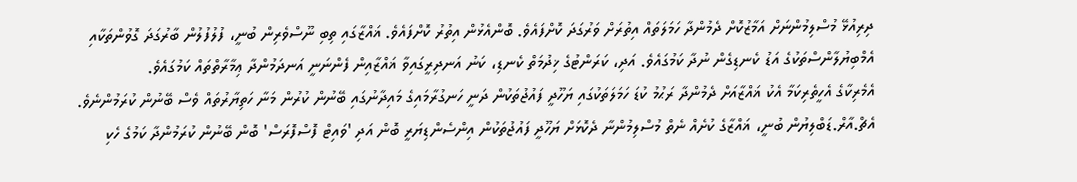ދިރިއުޅޭ މުސްލިމުންނަށް އަމާޒުކޮށް ދެމުންދާ ހަމަލަތައް އިތުރަށް ވަރުގަދަ ކޮށްފައެވެ. ބޮންއެޅުން އިތުރު ކޮށްފައެވެ. ޣައްޒާގައި ތިބި ނޫސްވެރިން ބުނީ، ފުލުފުލުން ބާރުގަދަ ގޮވުންތަކާއި އެމްބިޔުލާންސްތަކުގެ އަޑު ކެނޑިގެން ނުދާ ކަމުގައެވެ. އަދި، ކަރަންޓުގެ ޚިދުމަތް ކެނޑި، ކަނު އަނދިރީގައިވާ ޣައްޒާއިން ފެންނަނީ އަނދަމުންދާ ޢިމާރާތްތައް ކަމުގައެވެ.
އެމެރިކާގެ އެހީތެރިކަމާ އެކު ޣައްޒާއަށް ދެމުންދާ ރަޙުމު ކުޑަ ހަމަލަތަކުގައި ޔަހޫދީ ފައުޖުތަކުން ދަނީ ހަނގުރާމައިގެ މައިދާނުގައި ބޭނުން ކުރުން މަނާ ހަތިޔާރުތައް ވެސް ބޭނުން ކުރަމުންނެވެ. އެޗް.އާރް.ޑަބްލިޔުން ބުނީ، ޣައްޒާގެ ކުށެއް ނެތް މުސްލިމުންނާ ދެކޮޅަށް ޔަހޫދީ ފައުޖުތަކުން އިންސެންޑިޔަރީ ބޮން އަދި 'ވައިޓް ފޮސްފޮރަސް' ބޮން ބޭނުން ކުރަމުންދާ ކަމުގެ ހެކި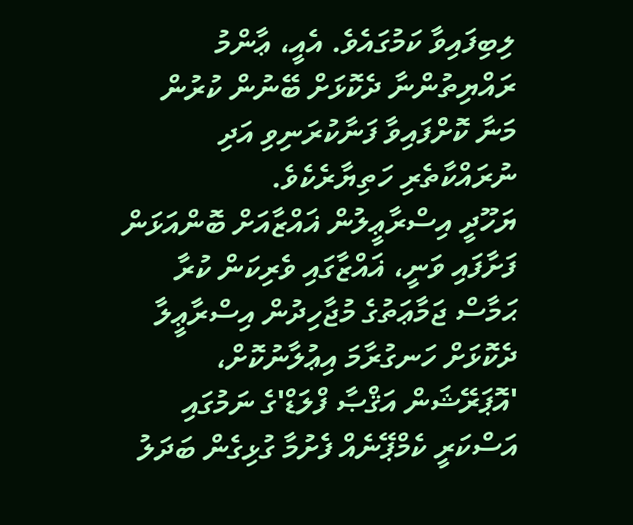ލިބިފައިވާ ކަމުގައެވެ. އެއީ، ޢާންމު ރައްޔިތުންނާ ދެކޮޅަށް ބޭނުން ކުރުން މަނާ ކޮށްފައިވާ ފަނާކުރަނިވި އަދި ނުރައްކާތެރި ހަތިޔާރެކެވެ.
ޔަހޫދީ އިސްރާޢީލުން ޣައްޒާއަށް ބޮންއަޅަން ފަށާފައި ވަނީ، ޣައްޒާގައި ވެރިކަން ކުރާ ޙަމާސް ޖަމާޢަތުގެ މުޖާހިދުން އިސްރާޢީލާ ދެކޮޅަށް ހަނގުރާމަ އިޢުލާނުކޮށް، 'އޮޕަރޭޝަން އަޤްޞާ ފްލަޑް'ގެ ނަމުގައި އަސްކަރީ ކެމްޕޭނެއް ފެށުމާ ގުޅިގެން ބަދަލު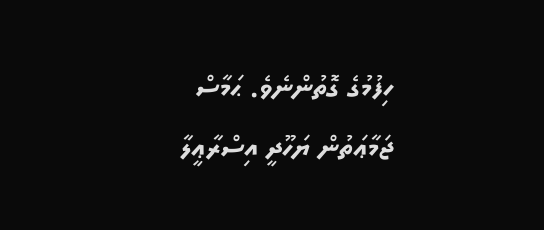ހިފުމުގެ ގޮތުންނެވެ. ޙަމާސް ޖަމާޢަތުން ޔަހޫދީ އިސްރާޢީލާ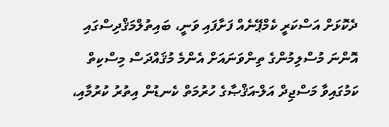ދެކޮޅަށް އަސްކަރީ ކެމްޕޭނެއް ފަށާފައި ވަނީ، ބައިތުލްމަޤްދިސްގައި އޮންނަ މުސްލިމުންގެ ތިންވަނައަށް އެންމެ މުޤައްދަސް މިސްކިތް ކަމުގައިވާ މަސްޖިދް އަލް-އަޤްޞާގެ ހުރުމަތް ކެނޑުން އިތުރު ކުރުމާއި،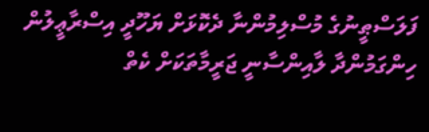ފަލަސްޠީނުގެ މުސްލިމުންނާ ދެކޮޅަށް ޔަހޫދީ އިސްރާޢީލުން ހިންގަމުންދާ ލާއިންސާނީ ޖަރީމާތަކަށް ކެތް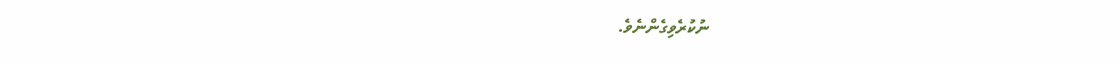ނުކުރެވިގެންނެވެ.